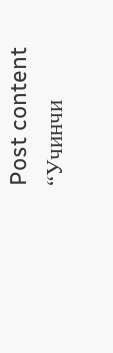Post content
“Учинчи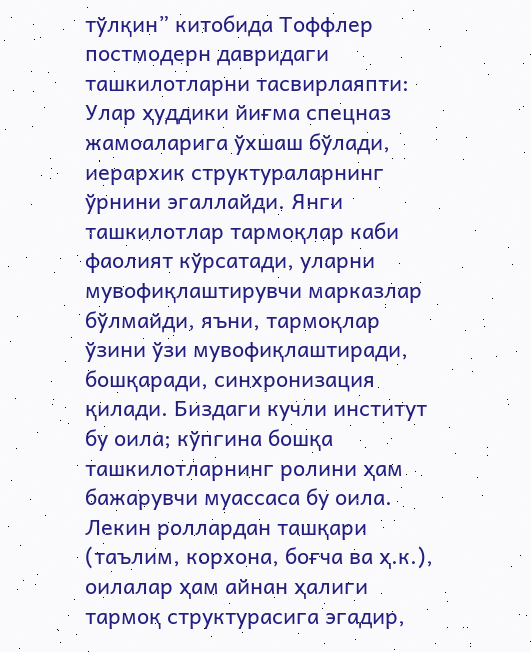тўлқин” китобида Тоффлер постмодерн давридаги ташкилотларни тасвирлаяпти: Улар ҳуддики йиғма спецназ жамоаларига ўхшаш бўлади, иерархик структураларнинг ўрнини эгаллайди. Янги ташкилотлар тармоқлар каби фаолият кўрсатади, уларни мувофиқлаштирувчи марказлар бўлмайди, яъни, тармоқлар ўзини ўзи мувофиқлаштиради, бошқаради, синхронизация қилади. Биздаги кучли институт бу оила; кўпгина бошқа ташкилотларнинг ролини ҳам бажарувчи муассаса бу оила. Лекин роллардан ташқари (таълим, корхона, боғча ва ҳ.к.), оилалар ҳам айнан ҳалиги тармоқ структурасига эгадир,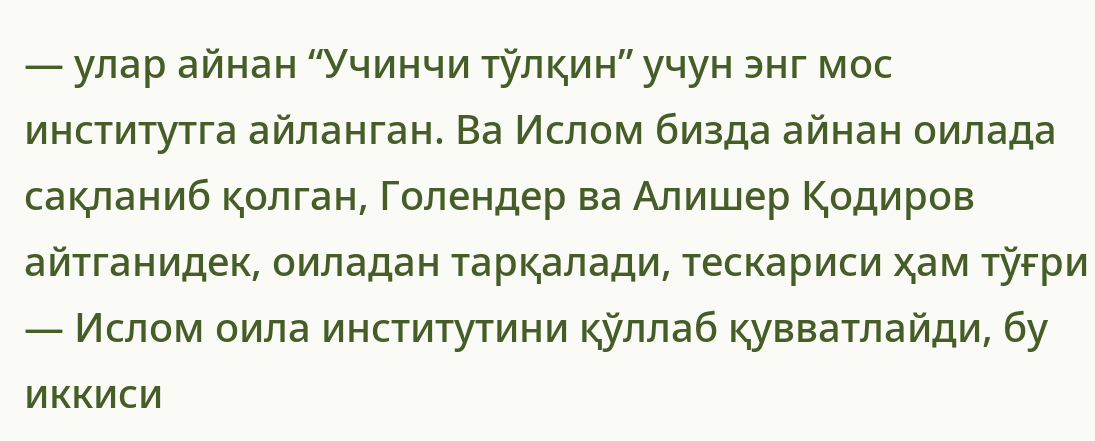— улар айнан “Учинчи тўлқин” учун энг мос институтга айланган. Ва Ислом бизда айнан оилада сақланиб қолган, Голендер ва Алишер Қодиров айтганидек, оиладан тарқалади, тескариси ҳам тўғри — Ислом оила институтини қўллаб қувватлайди, бу иккиси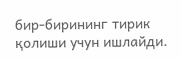бир-бирининг тирик қолиши учун ишлайди.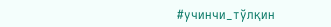#учинчи_тўлқин